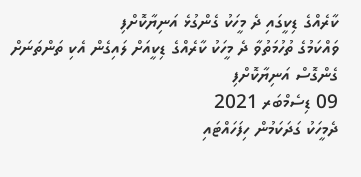ކާރެއްގެ ޑިކީގައި ދެ މީހަކު ގެންގުޅެ އަނިޔާކޮށްފި
ވައްކަމުގެ ތުހުމަތުވާ ދެ މީހަކު ކާރެއްގެ ޑިކީއަށް ލައިގެން އެކި ތަންތަނަށް ގެންގޮސް އަނިޔާކޮށްފި
09 ޑިސެމްބަރ 2021
ދެމީހަކު ގަދަކަމުން ހިފަހައްޓައި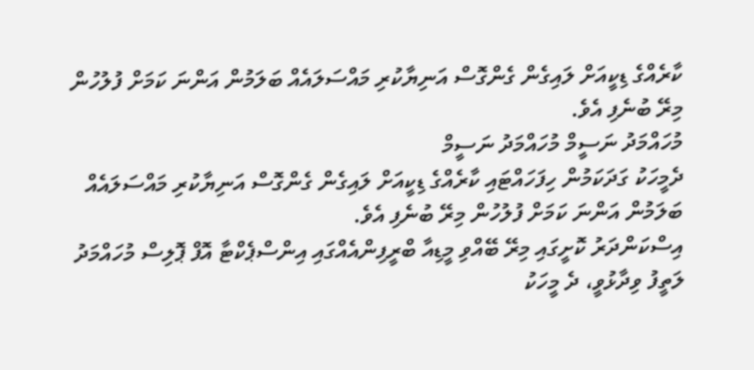ކާރެއްގެ ޑިކީއަށް ލައިގެން ގެންގޮސް އަނިޔާކުރި މައްސަލައެއް ބަލަމުން އަންނަ ކަމަށް ފުލުހުން މިރޭ ބުނެފި އެވެ.
މުހައްމަދު ނަސީމް މުހައްމަދު ނަސީމް
ދެމީހަކު ގަދަކަމުން ހިފަހައްޓައި ކާރެއްގެ ޑިކީއަށް ލައިގެން ގެންގޮސް އަނިޔާކުރި މައްސަލައެއް ބަލަމުން އަންނަ ކަމަށް ފުލުހުން މިރޭ ބުނެފި އެވެ.
އިސްކަންދަރު ކޮށީގައި މިރޭ ބޭއްވި މީޑިއާ ބްރީފިންއެއްގައި އިންސްޕެކްޓާ އޮފް ޕޮލިސް މުހައްމަދު ލަތީފު ވިދާޅުވީ، ދެ މީހަކު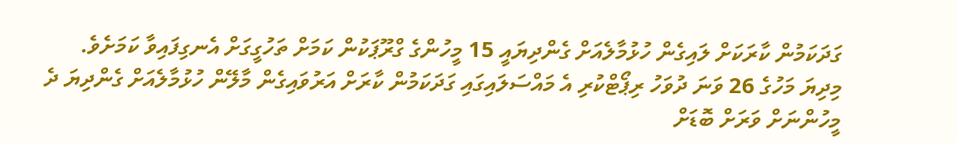ގަދަކަމުން ކާރަކަށް ލައިގެން ހުޅުމާލެއަށް ގެންދިޔައީ 15 މީހުންގެ ގްރޫޕަކުން ކަމަށް ތަހުގީގަށް އެނގިފައިވާ ކަމަށެވެ.
މިދިޔަ މަހުގެ 26 ވަނަ ދުވަހު ރިޕޯޓްކުރި އެ މައްސަލައިގައި ގަދަކަމުން ކާރަށް އަރުވައިގެން މާލޭން ހުޅުމާލެއަށް ގެންދިޔަ ދެ މީހުންނަށް ވަރަށް ބޮޑަށް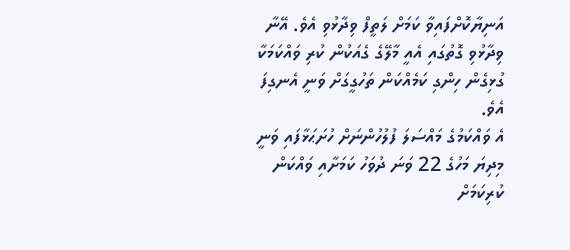އަނިޔާކޮށްފައިވާ ކަމަށް ލަތީފް ވިދާޅުވި އެވެ. އޭނާ ވިދާޅުވި ގޮތުގައި އެއީ މާލޭގެ ގެއަކުން ކުރި ވައްކަމަކާ ގުޅިގެން ހިންގި ކަމެއްކަން ތަހުގީގަށް ވަނީ އެނގިފަ އެވެ.
އެ ވައްކަމުގެ މައްސަލަ ފުލުހުންނަށް ހުށަޙަޅާފައި ވަނީ މިދިޔަ މަހުގެ 22 ވަނަ ދުވަހު ކަމަށާއި ވައްކަން ކުރިކަމަށް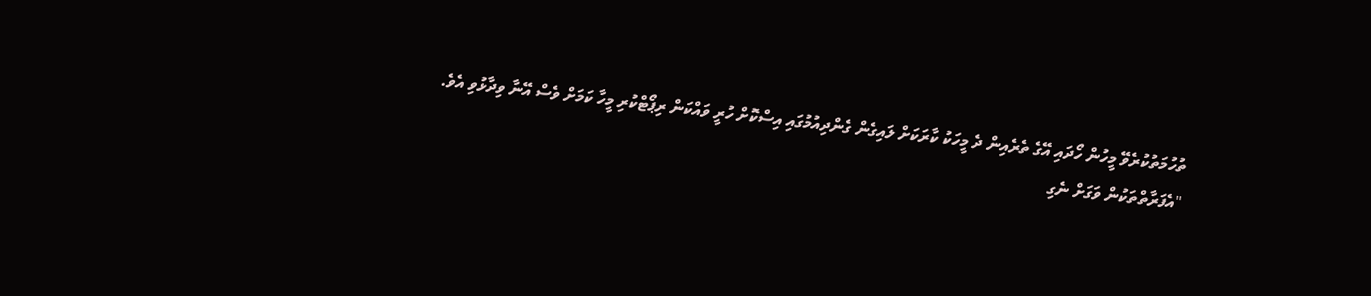ތުހުމަތުކުރެވޭ މީހުން ހޯދައި އޭގެ ތެރެއިން ދެ މީހަކު ކާރަކަށް ލައިގެން ގެންދިއުމުގައި އިސްކޮށް ހުރީ ވައްކަން ރިޕޯޓްކުރި މީހާ ކަމަށް ވެސް އޭނާ ވިދާޅުވި އެވެ.
"އެފަރާތްތަކުން ވަގަށް ނެގި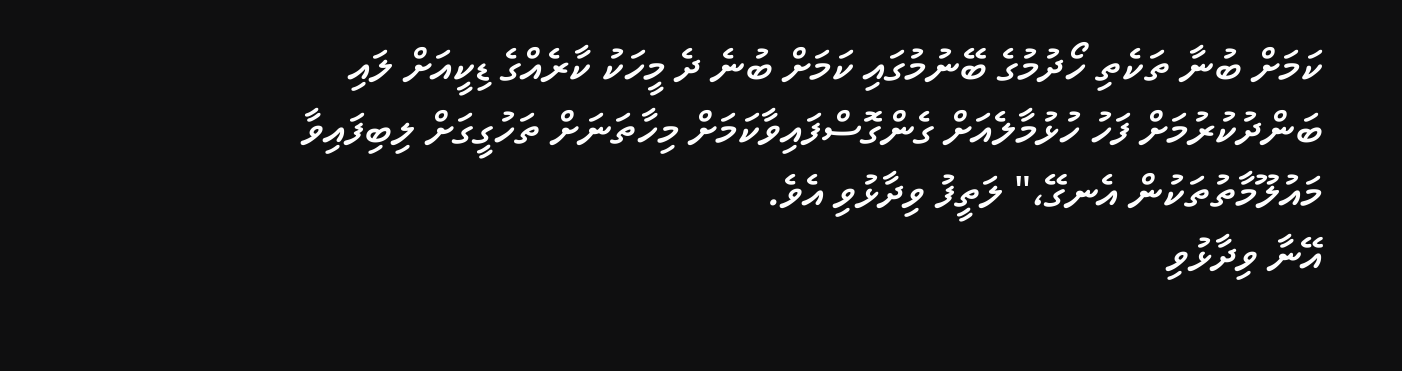ކަމަށް ބުނާ ތަކެތި ހޯދުމުގެ ބޭނުމުގައި ކަމަށް ބުނެ ދެ މީހަކު ކާރެއްގެ ޑިކީއަށް ލައި ބަންދުކުރުމަށް ފަހު ހުޅުމާލެއަށް ގެންގޮސްފައިވާކަމަށް މިހާތަނަށް ތަހުގީގަށް ލިބިފައިވާ މައުލޫމާތުތަކުން އެނގޭ،" ލަތީފު ވިދާޅުވި އެވެ.
އޭނާ ވިދާޅުވި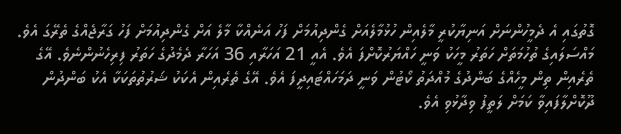ގޮތުގައި އެ ދެމީހުންނަށް އަނިޔާކުރީ މާލެއިން ހުޅުމާލެއަށް ގެންދިއުމަށް ފަހު އަނެއްކާ މާލެ އަށް ގެންދިއުމަށް ފަހު ގަރާޖެއްގެ ތެރޭގަ އެވެ.
މައްސަލައިގެ ތުހުމަތަށް ހަތަރު މީހަކު ވަނީ ހައްޔަރުކޮށްފަ އެވެ. އެއީ 21 އަހަރާއި 36 އަހަރާ ދެމެދުގެ ހަތަރު ފިރިހެނުންނެވެ. އޭގެ ތެރެއިން ތިން މީހެއްގެ ބަންދުގެ މުއްދަތު ކޯޓުން ވަނީ ދަމަހައްޓައިދީފަ އެވެ. އޭގެ ތެރެއިން އެކަކު ޝަރުތުތަކަކާ އެކު ބަންދުން ދޫކޮށްލާފައިވާ ކަމަށް ލަތީފު ވިދާޅުވި އެވެ.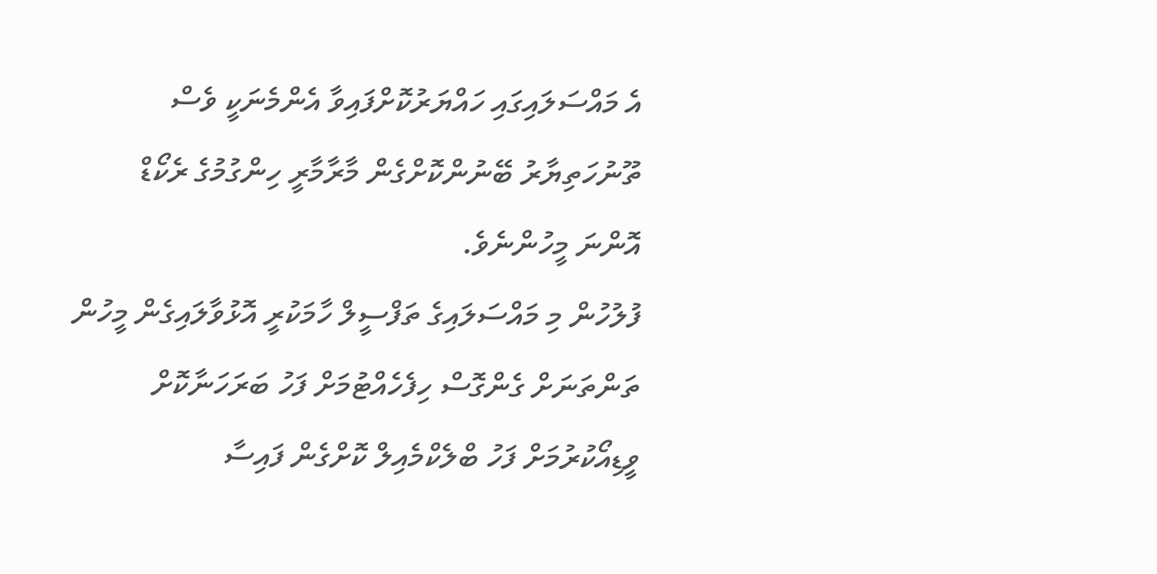އެ މައްސަލައިގައި ހައްޔަރުކޮށްފައިވާ އެންމެނަކީ ވެސް ތޫނުހަތިޔާރު ބޭނުންކޮށްގެން މާރާމާރީ ހިންގުމުގެ ރެކޯޑް އޮންނަ މީހުންނެވެ.
ފުލުހުން މި މައްސަލައިގެ ތަފްސީލް ހާމަކުރީ އޮޅުވާލައިގެން މީހުން ތަންތަނަށް ގެންގޮސް ހިފެހެއްޓުމަށް ފަހު ބަރަހަނާކޮށް ވީޑިއޯކުރުމަށް ފަހު ބްލެކްމެއިލް ކޮށްގެން ފައިސާ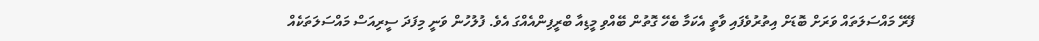ފޭރޭ މައްސަލަތައް ވަރަށް ބޮޑަށް އިތުރުވެފައި ވާތީ އެކަމާ ބެހޭ ގޮތުން ބޭއްވި މީޑިއާ ބްރީފިންއެއްގަ އެވެ. ފުލުހުން ވަނީ މިފަދަ ސީރިއަސް މައްސަލަތަކެއް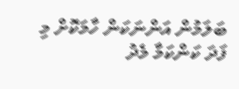ބަލަމުން އަންނަކަން ހާމަކޮށް މި ފަދަ ކަންކަމާ މެދު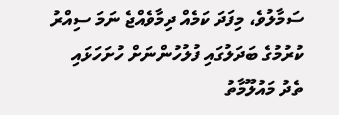ސަމާލުވެ، މިފަދަ ކަމެއް ދިމާވެއްޖެ ނަމަ ސިއްރު ކުރުމުގެ ބަދަލުގައި ފުލުހުންނަށް ހުށަހަޅައި ތެދު މައުލޫމާތު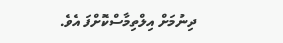ދިނުމަށް އިލްތިމާސްކޮށްފަ އެވެ.